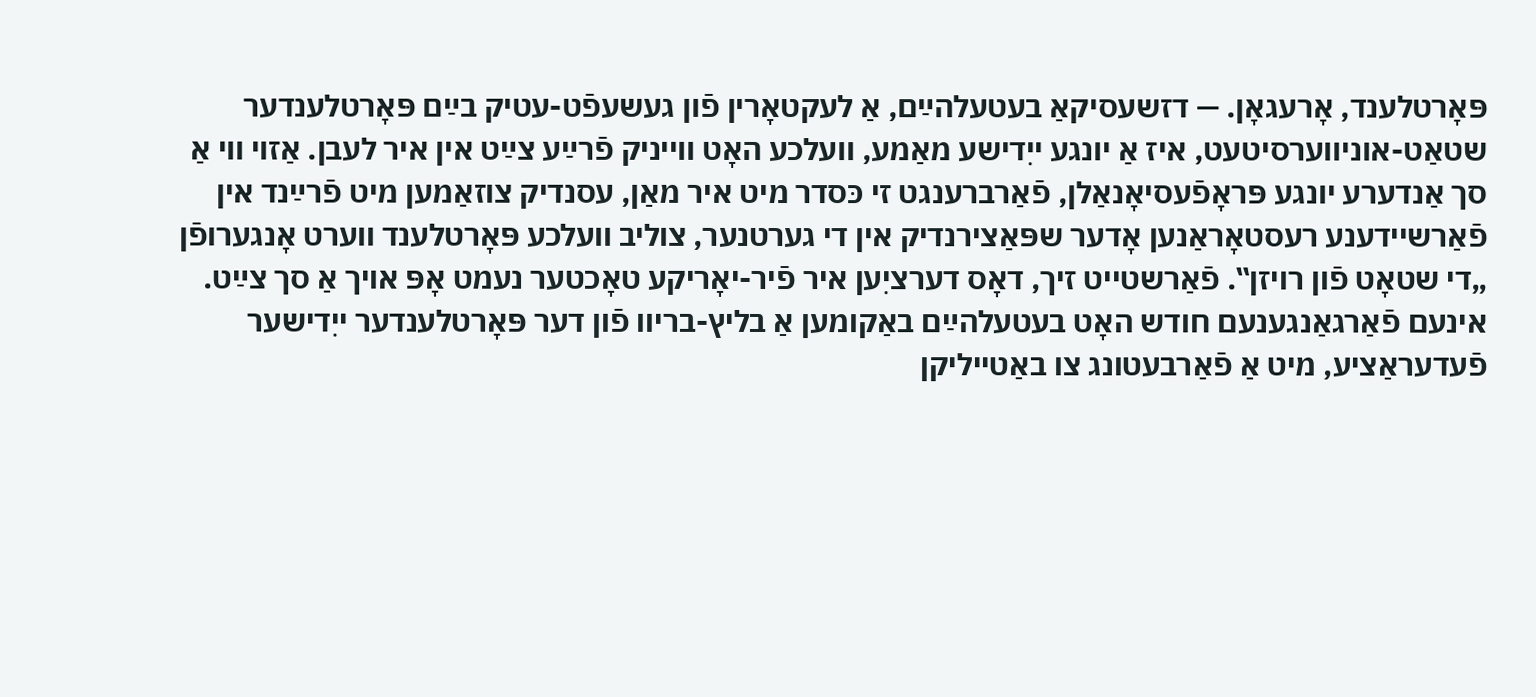פּאָרטלענד, אָרעגאָן. — דזשעסיקאַ בעטעלהײַם, אַ לעקטאָרין פֿון געשעפֿט-עטיק בײַם פּאָרטלענדער שטאַט-אוניווערסיטעט, איז אַ יונגע ייִדישע מאַמע, וועלכע האָט ווייניק פֿרײַע צײַט אין איר לעבן. אַזוי ווי אַ סך אַנדערע יונגע פּראָפֿעסיאָנאַלן, פֿאַרברענגט זי כּסדר מיט איר מאַן, עסנדיק צוזאַמען מיט פֿרײַנד אין פֿאַרשיידענע רעסטאָראַנען אָדער שפּאַצירנדיק אין די גערטנער, צוליב וועלכע פּאָרטלענד ווערט אָנגערופֿן „די שטאָט פֿון רויזן‟. פֿאַרשטייט זיך, דאָס דערציִען איר פֿיר-יאָריקע טאָכטער נעמט אָפּ אויך אַ סך צײַט.
אינעם פֿאַרגאַנגענעם חודש האָט בעטעלהײַם באַקומען אַ בליץ-בריוו פֿון דער פּאָרטלענדער ייִדישער פֿעדעראַציע, מיט אַ פֿאַרבעטונג צו באַטייליקן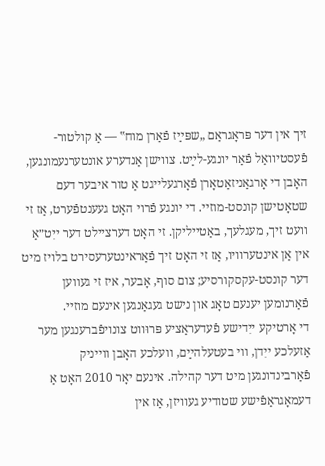זיך אין דער פּראָגראַם „שפּײַז פֿאַרן מוח‟ — אַ קולטור-פֿעסטיוואַל פֿאַר יונגע-לײַט. צווישן אַנדערע אונטערנעמונגען, האָבן די אָרגאַניזאַטאָרן פֿאָרגעלייגט אַ טור איבער דעם שטאָטישן קונסט-מוזיי. די יונגע פֿרוי האָט געענטפֿערט, אַז זי וועט זיך, מעגלעך, באַטייליקן. זי האָט דערציילט דער ייִט״אַ אין אַן אינטערוויו, אַז זי האָט זיך פֿאַראינטערעסירט בלויז מיט דער קונסט-עקסקורסיע; צום סוף, אָבער, איז זי געווען פֿאַרנומען יענעם טאָג און נישט געגאַנגען אינעם מוזיי.
די אָרטיקע ייִדישע פֿעדעראַציע פּרוּווט צונויפֿברענגען מער אַזעלכע ייִדן, ווי בעטעלהײַם, וועלכע האָבן ווייניק פֿאַרבינדונגען מיט דער קהילה. אינעם יאָר 2010 האָט אַ דעמאָגראַפֿישע שטודיע געוויזן, אַז אין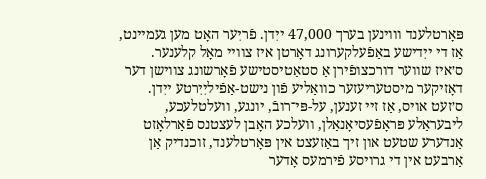פּאָרטלענד וווינען בערך 47,000 ייִדן. פֿריִער האָט מען געמיינט, אַז די ייִדישע באַפֿעלקערונג דאָרטן איז צוויי מאָל קלענער.
ס׳איז שווער דורכצופֿירן אַ סטאַטיסטישע פֿאָרשונג צווישן דער דאָזיקער מיסטעריעזער כוואַליע פֿון נישט-אַפֿיליִיִרטע ייִדן. ס׳זעט אויס, אַז זיי זענען, על-פּי־רובֿ, יונגע, וועלטלעכע, ליבעראַלע פּראָפֿעסיאָנאַלן, וועלכע האָבן לעצטנס פֿאַרלאָזט אַנדערע שטעט און זיך באַזעצט אין פּאָרטלענד, זוכנדיק אַן אַרבעט אין די גרויסע פֿירמעס אָדער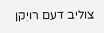צוליב דעם רויִקן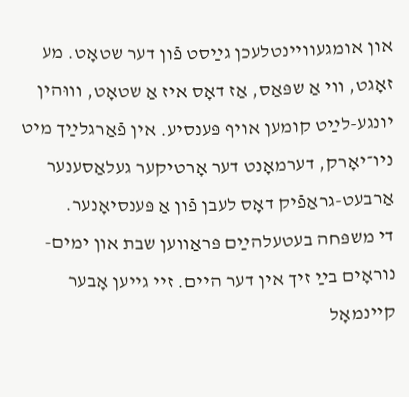און אומגעוויינטלעכן גײַסט פֿון דער שטאָט. מע זאָגט, ווי אַ שפּאַס, אַז דאָס איז אַ שטאָט, וווּהין יונגע-לײַט קומען אויף פּענסיע. אין פֿאַרגלײַך מיט ניו־יאָרק, דערמאָנט דער אָרטיקער געלאַסענער אַרבעט-גראַפֿיק דאָס לעבן פֿון אַ פּענסיאָנער.
די משפּחה בעטעלהײַם פּראַווען שבת און ימים-נוראָים בײַ זיך אין דער היים. זיי גייען אָבער קיינמאָל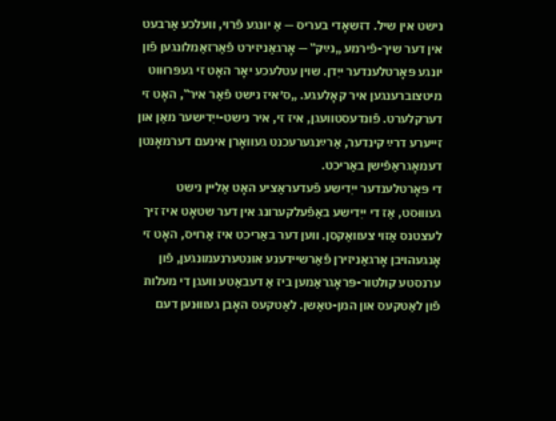נישט אין שיל. דזשאָדי בעריס — אַ יונגע פֿרוי, וועלכע אַרבעט אין דער שיך-פֿירמע „נײַק‟ — אָרגאַניזירט פֿאַרזאַמלונגען פֿון יונגע פּאָרטלענדער ייִדן. שוין עטלעכע יאָר האָט זי געפּרוּווט מיטצוברענגען איר קאָלעגע. „ס׳איז נישט פֿאַר איר‟, האָט זי דערקלערט. פֿונדעסטוועגן, איז זי, איר נישט-ייִדישער מאַן און זייערע דרײַ קינדער, אַרײַנגערעכנט געוואָרן אינעם דערמאָנטן דעמאָגראַפֿישן באַריכט.
די פּאָרטלענדער ייִדישע פֿעדעראַציע האָט אַליין נישט געוווּסט, אַז די ייִדישע באַפֿעלקערונג אין דער שטאָט איז זיך לעצטנס אַזוי צעוואַקסן. ווען דער באַריכט איז אַרויס, האָט זי אָנגעהויבן אָרגאַניזירן פֿאַרשיידענע אונטערנעמונגען, פֿון ערנסטע קולטור-פּראָגראַמען ביז אַ דעבאַטע וועגן די מעלות פֿון לאַטקעס און המן-טאַשן. לאַטקעס האָבן געוווּנען דעם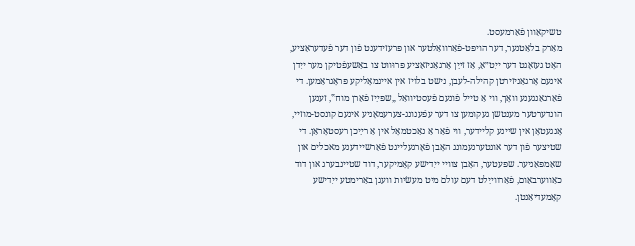טשיקאַוון פֿאַרמעסט.
מאַרק בלאַטנער, דער הויפּט-פֿאַרוואַלטער און פּרעזידענט פֿון דער פֿעדעראַציע, האָט געזאָגט דער ייִט״אַ, אַז זײַן אָרגאַניזאַציע פּרוּווט צו באַשעפֿטיקן מער ייִדן אינעם אָרגאַניזירטן קהילה-לעבן, נישט בלויז אין איינמאָליקע פּראָגראַמען. די פֿאַרגאַנגענע וואָך, ווי אַ טייל פֿונעם פֿעסטיוואַל „שפּײַז פֿאַרן מוח‟, זענען הונדערטער מענטשן געקומען צו דער עפֿענונג-צערעמאָניע אינעם קונסט-מוזיי, אָנגעטאָן אין שיינע קליידער, ווי פֿאַר אַ נאַכטמאָל אין אַ רײַכן רעסטאָראַן. די שטיצער פֿון דער אונטערנעמונג האָבן פֿאָרגעלייגט פֿאַרשיידענע מאכלים און שאַמפּאַניער. שפּעטער, האָבן צוויי ייִדישע קאָמיקער, דוד שטיינבערג און דוד כאַווערבאַום, פֿאַרווײַלט דעם עולם מיט מעשׂיות וועגן באַרימטע ייִדישע קאָמעדיאַנטן.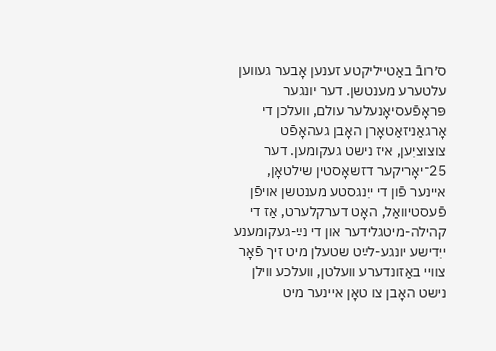ס׳רובֿ באַטייליקטע זענען אָבער געווען עלטערע מענטשן. דער יונגער פּראָפֿעסיאָנעלער עולם, וועלכן די אָרגאַניזאַטאָרן האָבן געהאָפֿט צוצוציִען, איז נישט געקומען. דער 25־יאָריקער דזשאָסטין שילטאָן, איינער פֿון די ייִנגסטע מענטשן אויפֿן פֿעסטיוואַל, האָט דערקלערט, אַז די קהילה-מיטגלידער און די נײַ-געקומענע ייִדישע יונגע-לײַט שטעלן מיט זיך פֿאָר צוויי באַזונדערע וועלטן, וועלכע ווילן נישט האָבן צו טאָן איינער מיט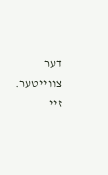דער צווייטער. זיי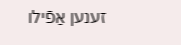זענען אַפֿילו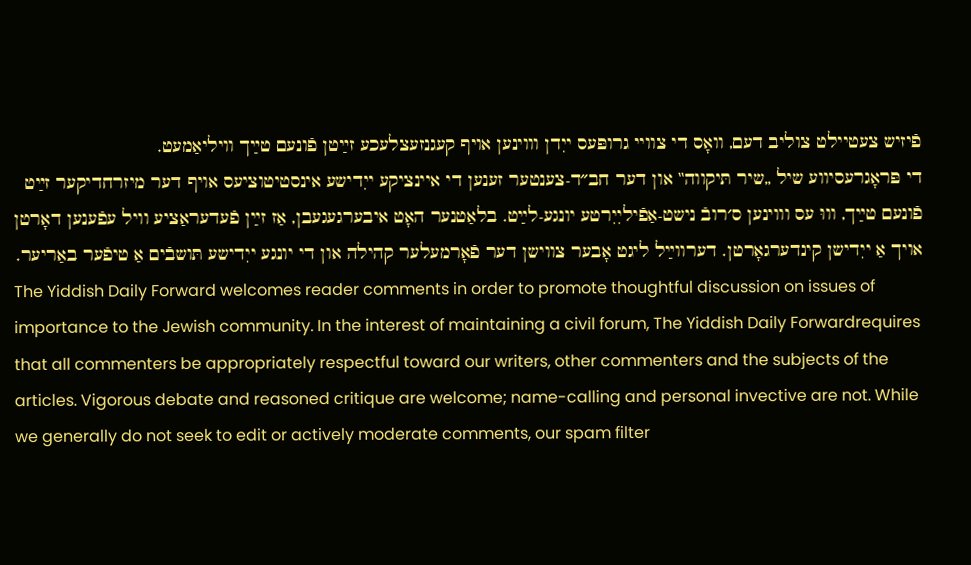פֿיזיש צעטיילט צוליב דעם, וואָס די צוויי גרופּעס ייִדן וווינען אויף קעגנזעצלעכע זײַטן פֿונעם טײַך וויליאַמעט.
די פּראָגרעסיווע שיל „שיר תּיקווה‟ און דער חב״ד-צענטער זענען די איינציקע ייִדישע אינסטיטוציעס אויף דער מיזרחדיקער זײַט פֿונעם טײַך, וווּ עס וווינען ס׳רובֿ נישט-אַפֿיליִיִרטע יונגע-לײַט. בלאַטנער האָט איבערגעגעבן, אַז זײַן פֿעדעראַציע וויל עפֿענען דאָרטן אויך אַ ייִדישן קינדערגאָרטן. דערווײַל ליגט אָבער צווישן דער פֿאָרמעלער קהילה און די יונגע ייִדישע תּושבֿים אַ טיפֿער באַריער.
The Yiddish Daily Forward welcomes reader comments in order to promote thoughtful discussion on issues of importance to the Jewish community. In the interest of maintaining a civil forum, The Yiddish Daily Forwardrequires that all commenters be appropriately respectful toward our writers, other commenters and the subjects of the articles. Vigorous debate and reasoned critique are welcome; name-calling and personal invective are not. While we generally do not seek to edit or actively moderate comments, our spam filter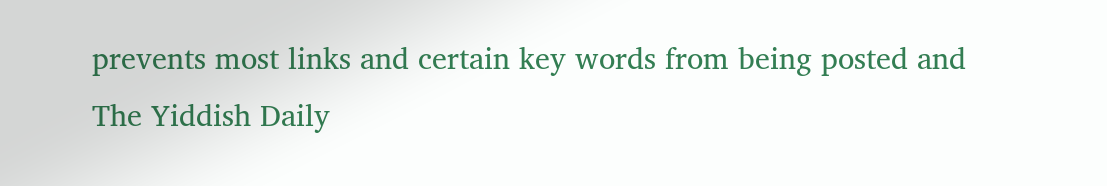prevents most links and certain key words from being posted and The Yiddish Daily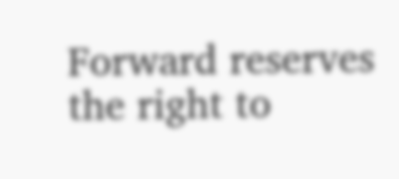Forward reserves the right to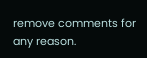remove comments for any reason.